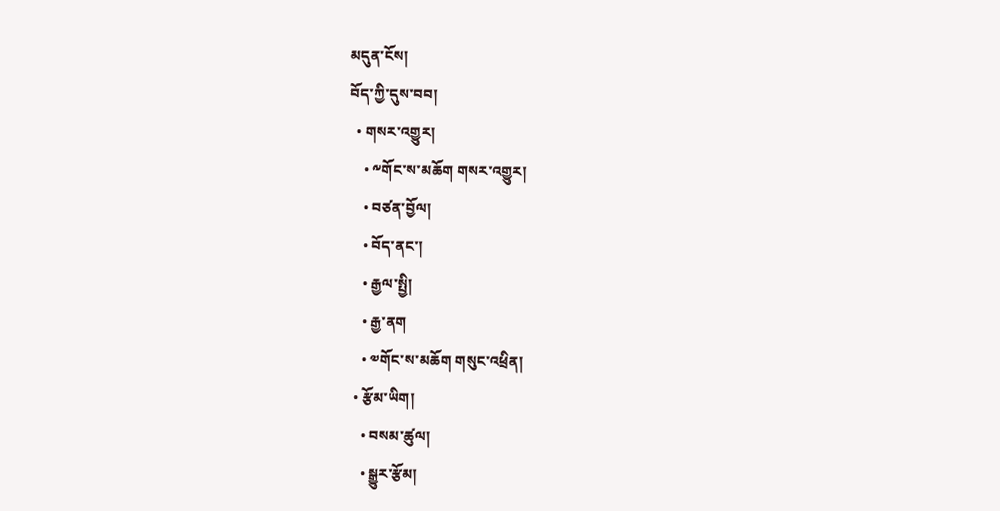མདུན་ངོས།
བོད་ཀྱི་དུས་བབ།
  • གསར་འགྱུར།
    • ༸གོང་ས་མཆོག གསར་འགྱུར།
    • བཙན་བྱོལ།
    • བོད་ནང་།
    • རྒྱལ་སྤྱི།
    • རྒྱ་ནག
    • ༧གོང་ས་མཆོག གསུང་འཕྲིན།
  • རྩོམ་ཡིག།
    • བསམ་ཚུལ།
    • སྒྱུར་རྩོམ།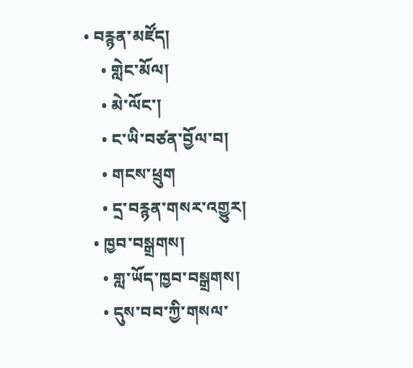• བརྙན་མཛོད།
    • གླེང་མོལ།
    • མེ་ལོང་།
    • ང་ཡི་བཙན་བྱོལ་བ།
    • གངས་ཕྲུག
    • དྲ་བརྙན་གསར་འགྱུར།
  • ཁྱབ་བསྒྲགས།
    • གླ་ཡོད་ཁྱབ་བསྒྲགས།
    • དུས་བབ་ཀྱི་གསལ་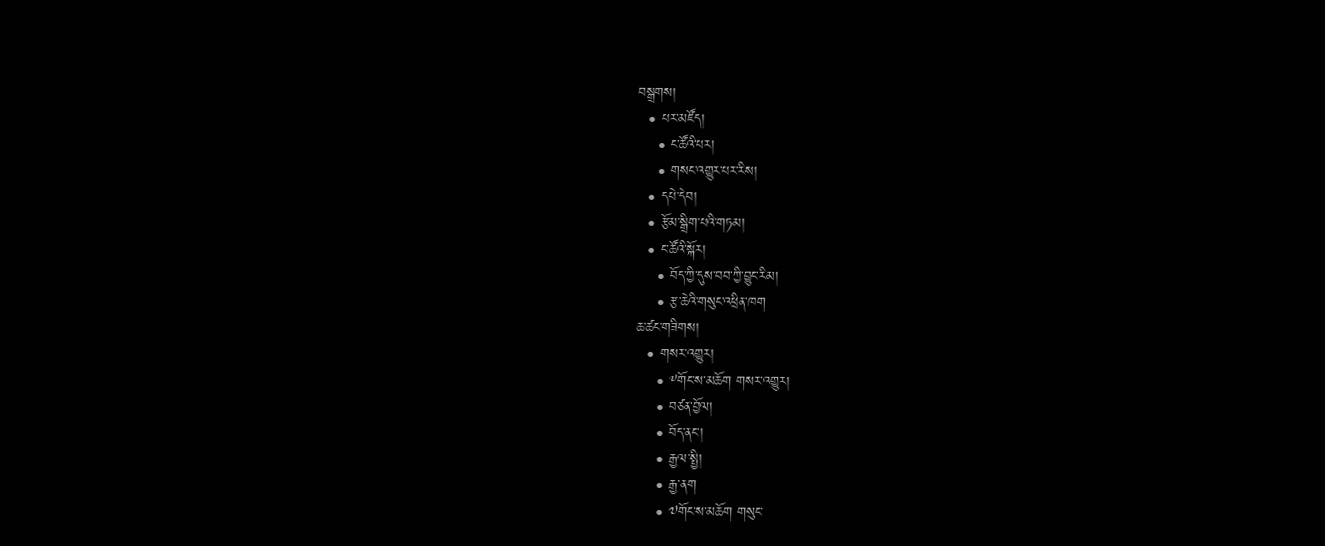བསྒྲགས།
  • པར་མཛོད།
    • ང་ཚོའི་པར།
    • གསང་འགྱུར་པར་རིས།
  • དཔེ་དེབ།
  • རྩོམ་སྒྲིག་པའི་གཏམ།
  • ང་ཚོའི་སྐོར།
    • བོད་ཀྱི་དུས་བབ་ཀྱི་བྱུང་རིམ།
    • རྩ་ཆེའི་གསུང་འཕྲིན་ཁག
ཆ་ཚང་གཟིགས།
  • གསར་འགྱུར།
    • ༸གོང་ས་མཆོག གསར་འགྱུར།
    • བཙན་བྱོལ།
    • བོད་ནང་།
    • རྒྱལ་སྤྱི།
    • རྒྱ་ནག
    • ༧གོང་ས་མཆོག གསུང་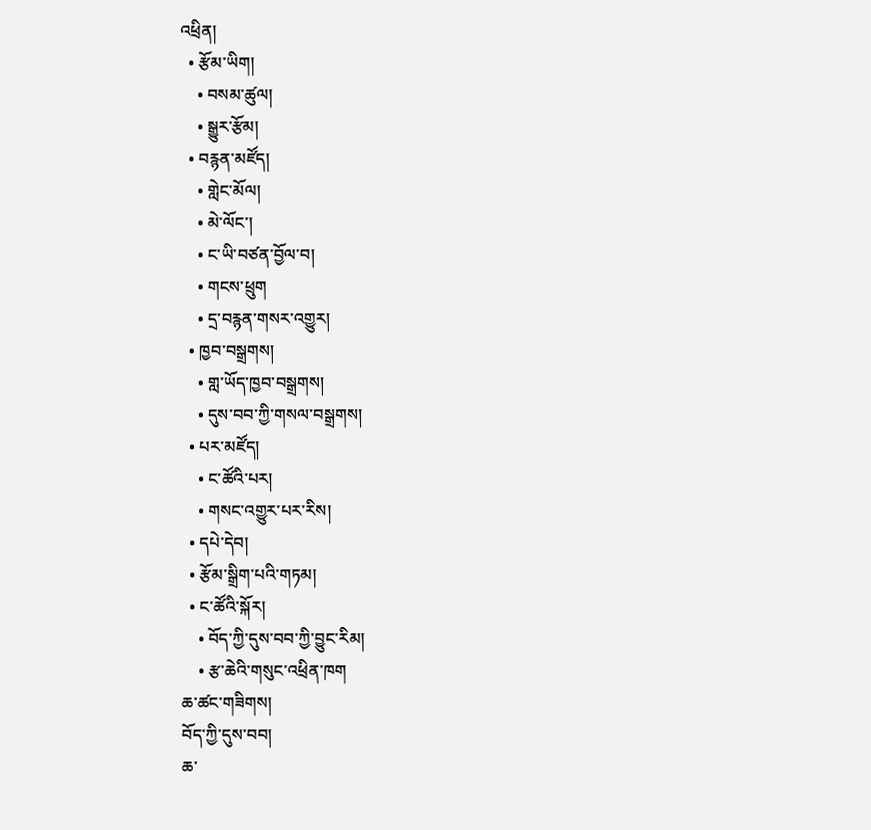འཕྲིན།
  • རྩོམ་ཡིག།
    • བསམ་ཚུལ།
    • སྒྱུར་རྩོམ།
  • བརྙན་མཛོད།
    • གླེང་མོལ།
    • མེ་ལོང་།
    • ང་ཡི་བཙན་བྱོལ་བ།
    • གངས་ཕྲུག
    • དྲ་བརྙན་གསར་འགྱུར།
  • ཁྱབ་བསྒྲགས།
    • གླ་ཡོད་ཁྱབ་བསྒྲགས།
    • དུས་བབ་ཀྱི་གསལ་བསྒྲགས།
  • པར་མཛོད།
    • ང་ཚོའི་པར།
    • གསང་འགྱུར་པར་རིས།
  • དཔེ་དེབ།
  • རྩོམ་སྒྲིག་པའི་གཏམ།
  • ང་ཚོའི་སྐོར།
    • བོད་ཀྱི་དུས་བབ་ཀྱི་བྱུང་རིམ།
    • རྩ་ཆེའི་གསུང་འཕྲིན་ཁག
ཆ་ཚང་གཟིགས།
བོད་ཀྱི་དུས་བབ།
ཆ་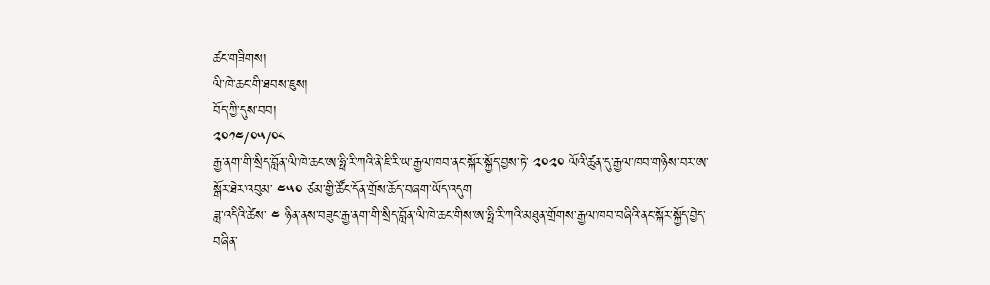ཚང་གཟིགས།
ལི་ཁེ་ཆང་གི་ཐབས་ཇུས།
བོད་ཀྱི་དུས་བབ།
༢༠༡༤/༠༥/༠༨
རྒྱ་ནག་གི་སྲིད་བློན་ལི་ཁེ་ཆང་ཨ་ཧྥི་རི་ཀའི་ནེ་ཇི་རི་ཡ་རྒྱལ་ཁབ་ནང་སྐོར་སྐྱོད་བྱས་ཏེ་ ༢༠༢༠ ལོའི་ཚུན་དུ་རྒྱལ་ཁབ་གཉིས་བར་ཨ་སྒོར་ཐེར་འབུམ་ ༤༥༠ ཙམ་གྱི་ཚོང་དོན་གྲོས་ཆོད་བཞག་ཡོད་འདུག
ཟླ་འདིའི་ཚེས་ ༤ ཉིན་ནས་བཟུང་རྒྱ་ནག་གི་སྲིད་བློན་ལི་ཁེ་ཆང་གིས་ཨ་ཧྥི་རི་ཀའི་མཐུན་གྲོགས་རྒྱལ་ཁབ་བཞིའི་ནང་སྐོར་སྐྱོད་བྱེད་བཞིན་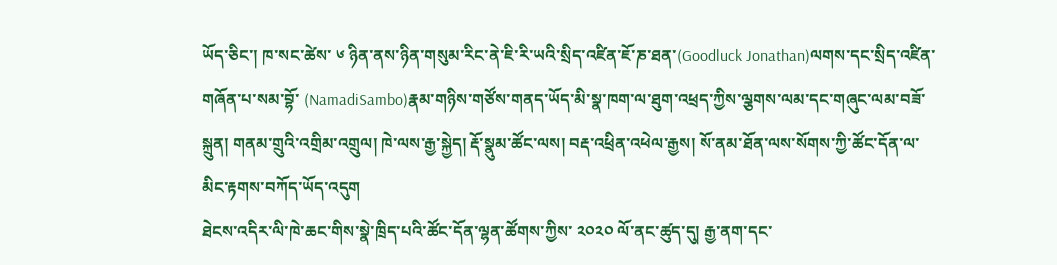ཡོད་ཅིང་། ཁ་སང་ཚེས་ ༦ ཉིན་ནས་ཉིན་གསུམ་རིང་ནེ་ཇི་རི་ཡའི་སྲིད་འཛིན་ཇོ་ཎ་ཐན་(Goodluck Jonathan)ལགས་དང་སྲིད་འཛིན་གཞོན་པ་སམ་བྷོ་ (NamadiSambo)རྣམ་གཉིས་གཙོས་གནད་ཡོད་མི་སྣ་ཁག་ལ་ཐུག་འཕྲད་ཀྱིས་ལྕགས་ལམ་དང་གཞུང་ལམ་བཟོ་སྐྲུན། གནམ་གྲུའི་འགྲིམ་འགྲུལ། ཁེ་ལས་རྒྱ་སྐྱེད། རྡོ་སྣུམ་ཚོང་ལས། བརྡ་འཕྲིན་འཕེལ་རྒྱས། སོ་ནམ་ཐོན་ལས་སོགས་ཀྱི་ཚོང་དོན་ལ་མིང་རྟགས་བཀོད་ཡོད་འདུག
ཐེངས་འདིར་ལི་ཁེ་ཆང་གིས་སྣེ་ཁྲིད་པའི་ཚོང་དོན་ལྷན་ཚོགས་ཀྱིས་ ༢༠༢༠ ལོ་ནང་ཚུད་དུ། རྒྱ་ནག་དང་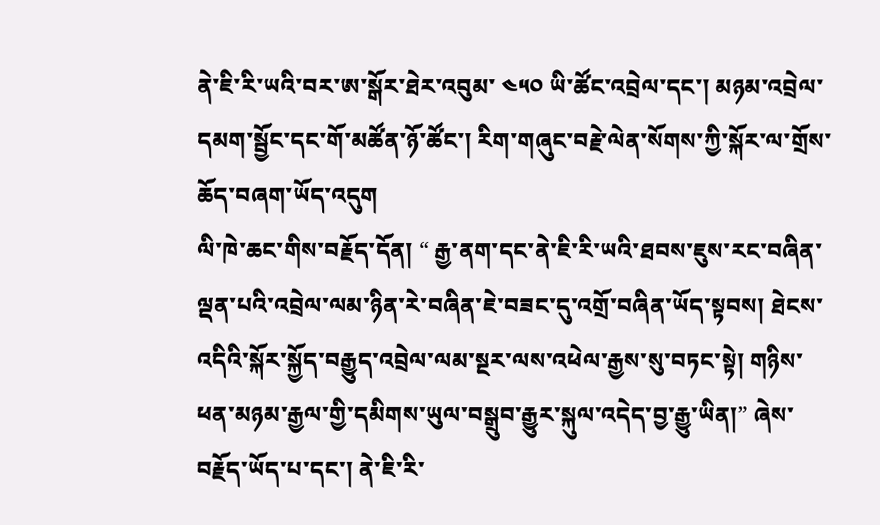ནེ་ཇི་རི་ཡའི་བར་ཨ་སྒོར་ཐེར་འབུམ་ ༤༥༠ ཡི་ཚོང་འབྲེལ་དང་། མཉམ་འབྲེལ་དམག་སྦྱོང་དང་གོ་མཚོན་ཉོ་ཚོང་། རིག་གཞུང་བརྗེ་ལེན་སོགས་ཀྱི་སྐོར་ལ་གྲོས་ཆོད་བཞག་ཡོད་འདུག
ལི་ཁེ་ཆང་གིས་བརྗོད་དོན། “ རྒྱ་ནག་དང་ནེ་ཇི་རི་ཡའི་ཐབས་ཇུས་རང་བཞིན་ལྡན་པའི་འབྲེལ་ལམ་ཉིན་རེ་བཞིན་ཇེ་བཟང་དུ་འགྲོ་བཞིན་ཡོད་སྟབས། ཐེངས་འདིའི་སྐོར་སྐྱོད་བརྒྱུད་འབྲེལ་ལམ་སྔར་ལས་འཕེལ་རྒྱས་སུ་བཏང་སྟེ། གཉིས་ཕན་མཉམ་རྒྱལ་གྱི་དམིགས་ཡུལ་བསྒྲུབ་རྒྱུར་སྐུལ་འདེད་བྱ་རྒྱུ་ཡིན།” ཞེས་བརྗོད་ཡོད་པ་དང་། ནེ་ཇི་རི་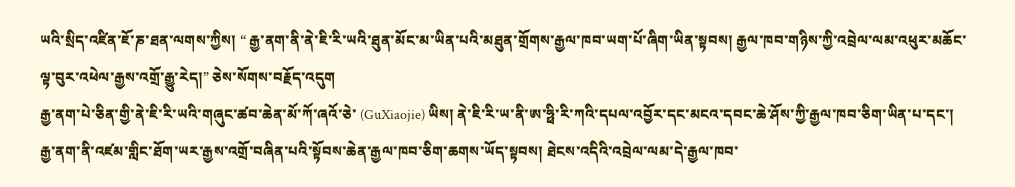ཡའི་སྲིད་འཛིན་ཇོ་ཎ་ཐན་ལགས་ཀྱིས། “ རྒྱ་ནག་ནི་ནེ་ཇི་རི་ཡའི་ཐུན་མོང་མ་ཡིན་པའི་མཐུན་གྲོགས་རྒྱལ་ཁབ་ཡག་པོ་ཞིག་ཡིན་སྟབས། རྒྱལ་ཁབ་གཉིས་ཀྱི་འབྲེལ་ལམ་འཕུར་མཆོང་ལྟ་བུར་འཕེལ་རྒྱས་འགྲོ་རྒྱུ་རེད།” ཅེས་སོགས་བརྗོད་འདུག
རྒྱ་ནག་པེ་ཅིན་གྱི་ནེ་ཇི་རི་ཡའི་གཞུང་ཚབ་ཆེན་མོ་ཀོ་ཞའོ་ཅེ་ (GuXiaojie) ཡིས། ནེ་ཇི་རི་ཡ་ནི་ཨ་ཧྥི་རི་ཀའི་དཔལ་འབྱོར་དང་མངའ་དབང་ཆེ་ཤོས་ཀྱི་རྒྱལ་ཁབ་ཅིག་ཡིན་པ་དང་། རྒྱ་ནག་ནི་འཛམ་གླིང་ཐོག་ཡར་རྒྱས་འགྲོ་བཞིན་པའི་སྟོབས་ཆེན་རྒྱལ་ཁབ་ཅིག་ཆགས་ཡོད་སྟབས། ཐེངས་འདིའི་འབྲེལ་ལམ་དེ་རྒྱལ་ཁབ་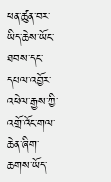ཕན་ཚུན་བར་ཡིད་ཆེས་ཡོང་ཐབས་དང་དཔལ་འབྱོར་འཕེལ་རྒྱས་ཀྱི་འགྲོ་འོང་གལ་ཆེན་ཞིག་ཆགས་ཡོད་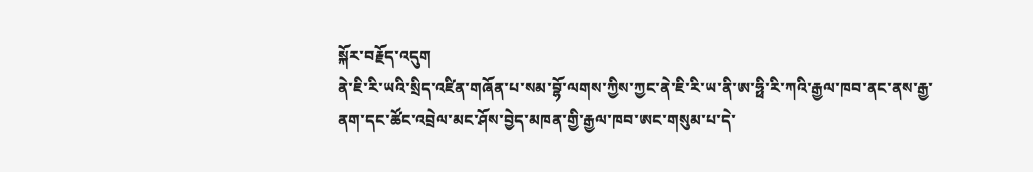སྐོར་བརྗོད་འདུག
ནེ་ཇི་རི་ཡའི་སྲིད་འཛིན་གཞོན་པ་སམ་བྷོ་ལགས་ཀྱིས་ཀྱང་ནེ་ཇི་རི་ཡ་ནི་ཨ་ཧྥི་རི་ཀའི་རྒྱལ་ཁབ་ནང་ནས་རྒྱ་ནག་དང་ཚོང་འབྲེལ་མང་ཤོས་བྱེད་མཁན་གྱི་རྒྱལ་ཁབ་ཨང་གསུམ་པ་དེ་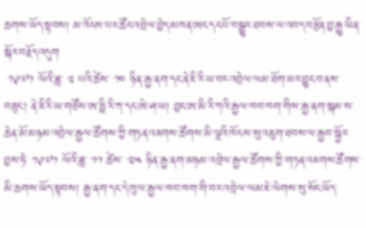ཆགས་ཡོད་སྟབས། མ་འོངས་པར་ཚོང་འབྲེལ་བྱེད་མཁན་ཨང་དང་པོ་བསྒྱུར་ཐབས་ལ་འབད་བརྩོན་བྱ་རྒྱུ་ཡིན་སྐོར་བརྗོད་འདུག
 ༡༩༧༡ ལོའི་ཟླ་ ༢ པའི་ཚེས་ ༡༠ ཉིན་རྒྱ་ནག་དང་ནེ་ཇི་རི་ཡ་བར་འབྲེལ་ལམ་ཐོག་མར་བྱུང་བ་ནས་བཟུང་། ནེ་ཇི་རི་ཡ་གཙོས་ཨ་ཧྥི་རི་ཀ་དང་ཨེ་ཤ་ཡ། བྱང་ཨ་མི་རི་ཀའི་རྒྱལ་ཁབ་ཁག་གིས་རྒྱ་ནག་སྐམ་ས་ཆེན་མོ་མཉམ་འབྲེལ་རྒྱལ་ཚོགས་ཀྱི་གཏན་འཇགས་ཚོགས་མི་ལྔའི་ཁོངས་སུ་འཇུག་ཐབས་ལ་རྒྱབ་སྐྱོར་བྱས་ཏེ་ ༡༩༧༡ ལོའི་ཟླ་ ༡༡ ཚེས་ ༢༥ ཉིན་རྒྱ་ནག་མཉམ་འབྲེལ་རྒྱལ་ཚོགས་ཀྱི་གཏན་འཇགས་ཚོགས་མི་ཆགས་ཡོད་སྟབས། རྒྱ་ནག་དང་དེ་ཁུལ་རྒྱལ་ཁབ་ཁག་གི་བར་འབྲེལ་ལམ་ཇེ་ལེགས་སུ་སོང་ཡོད་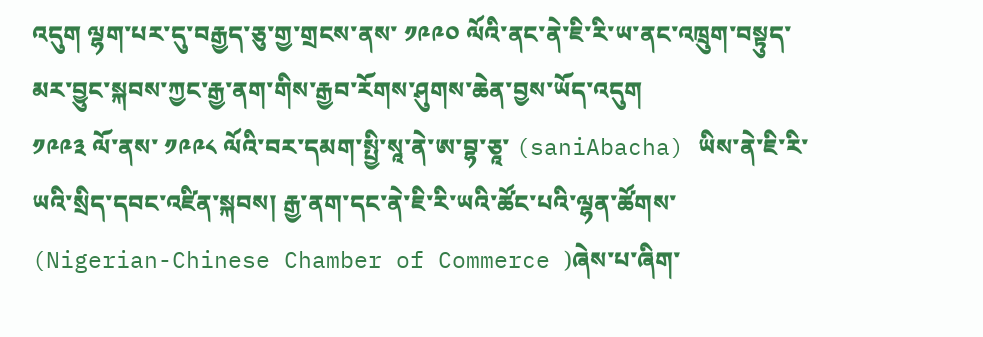འདུག ལྷག་པར་དུ་བརྒྱད་ཅུ་གྱ་གྲངས་ནས་ ༡༩༩༠ ལོའི་ནང་ནེ་ཇི་རི་ཡ་ནང་འཁྲུག་བསྟུད་མར་བྱུང་སྐབས་ཀྱང་རྒྱ་ནག་གིས་རྒྱབ་རོགས་ཤུགས་ཆེན་བྱས་ཡོད་འདུག
༡༩༩༣ ལོ་ནས་ ༡༩༩༨ ལོའི་བར་དམག་སྤྱི་སཱ་ནེ་ཨ་བྷ་ཅཱ་ (saniAbacha) ཡིས་ནེ་ཇི་རི་ཡའི་སྲིད་དབང་འཛིན་སྐབས། རྒྱ་ནག་དང་ནེ་ཇི་རི་ཡའི་ཚོང་པའི་ལྷན་ཚོགས་ (Nigerian-Chinese Chamber of Commerce )ཞེས་པ་ཞིག་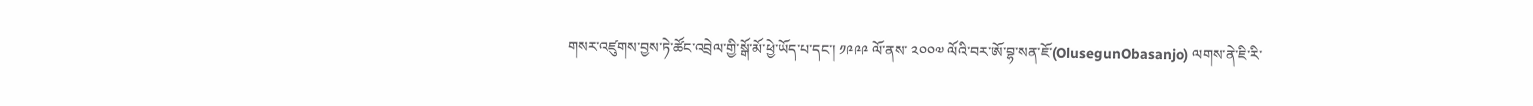གསར་འཛུགས་བྱས་ཏེ་ཚོང་འབྲེལ་གྱི་སྒོ་མོ་ཕྱེ་ཡོད་པ་དང་། ༡༩༩༩ ལོ་ནས་ ༢༠༠༧ ལོའི་བར་ཨོ་བྷ་སན་ཇོ་(OlusegunObasanjo) ལགས་ནེ་ཇི་རི་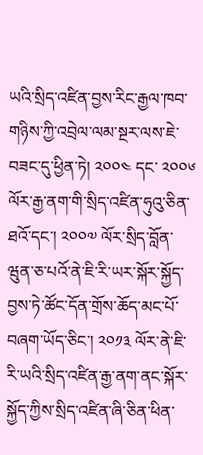ཡའི་སྲིད་འཛིན་བྱས་རིང་རྒྱལ་ཁབ་གཉིས་ཀྱི་འབྲེལ་ལམ་སྔར་ལས་ཇེ་བཟང་དུ་ཕྱིན་ཏེ། ༢༠༠༤ དང་ ༢༠༠༦ ལོར་རྒྱ་ནག་གི་སྲིད་འཛིན་ཧུའུ་ཅིན་ཐའོ་དང་། ༢༠༠༧ ལོར་སྲིད་བློན་ཝུན་ཅ་པའོ་ནེ་ཇི་རི་ཡར་སྐོར་སྐྱོད་བྱས་ཏེ་ཚོང་དོན་གྲོས་ཆོད་མང་པོ་བཞག་ཡོད་ཅིང་། ༢༠༡༣ ལོར་ནེ་ཇི་རི་ཡའི་སྲིད་འཛིན་རྒྱ་ནག་ནང་སྐོར་སྐྱོད་ཀྱིས་སྲིད་འཛིན་ཞི་ཅིན་ཕིན་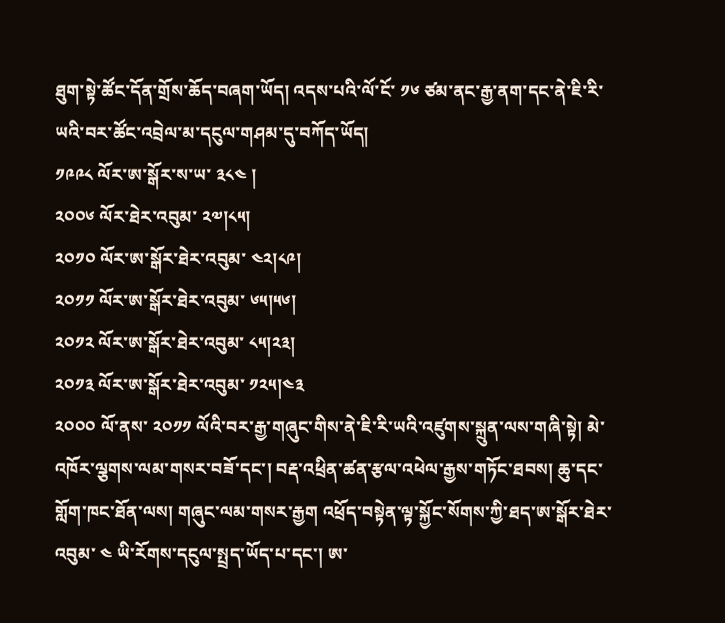ཐུག་སྟེ་ཚོང་དོན་གྲོས་ཆོད་བཞག་ཡོད། འདས་པའི་ལོ་ངོ་ ༡༦ ཙམ་ནང་རྒྱ་ནག་དང་ནེ་ཇི་རི་ཡའི་བར་ཚོང་འབྲེལ་མ་དངུལ་གཤམ་དུ་བཀོད་ཡོད།
༡༩༩༨ ལོར་ཨ་སྒོར་ས་ཡ་ ༣༨༤ །
༢༠༠༦ ལོར་ཐེར་འབུམ་ ༢༧།༨༥།
༢༠༡༠ ལོར་ཨ་སྒོར་ཐེར་འབུམ་ ༤༢།༨༩།
༢༠༡༡ ལོར་ཨ་སྒོར་ཐེར་འབུམ་ ༦༥།༥༦།
༢༠༡༢ ལོར་ཨ་སྒོར་ཐེར་འབུམ་ ༨༥།༢༣།
༢༠༡༣ ལོར་ཨ་སྒོར་ཐེར་འབུམ་ ༡༢༥།༤༣
༢༠༠༠ ལོ་ནས་ ༢༠༡༡ ལོའི་བར་རྒྱ་གཞུང་གིས་ནེ་ཇི་རི་ཡའི་འཛུགས་སྐྲུན་ལས་གཞི་སྟེ། མེ་འཁོར་ལྕགས་ལམ་གསར་བཟོ་དང་། བརྡ་འཕྲིན་ཚན་རྩལ་འཕེལ་རྒྱས་གཏོང་ཐབས། ཆུ་དང་གློག་ཁང་ཐོན་ལས། གཞུང་ལམ་གསར་རྒྱག འཕྲོད་བསྟེན་ལྟ་སྐྱོང་སོགས་ཀྱི་ཐད་ཨ་སྒོར་ཐེར་འབུམ་ ༤ ཡི་རོགས་དངུལ་སྤྲད་ཡོད་པ་དང་། ཨ་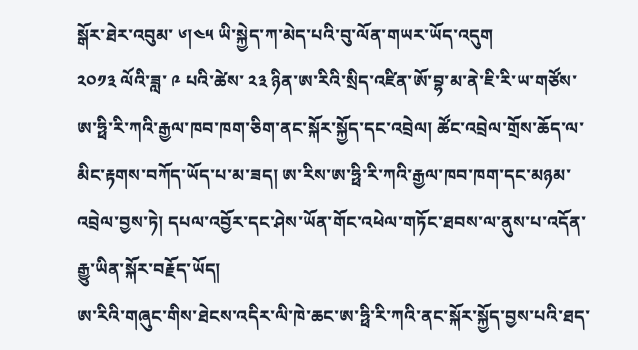སྒོར་ཐེར་འབུམ་ ༦།༤༥ ཡི་སྐྱེད་ཀ་མེད་པའི་བུ་ལོན་གཡར་ཡོད་འདུག
༢༠༡༣ ལོའི་ཟླ་ ༩ པའི་ཚེས་ ༢༣ ཉིན་ཨ་རིའི་སྲིད་འཛིན་ཨོ་བྷ་མ་ནེ་ཇི་རི་ཡ་གཙོས་ཨ་ཧྥི་རི་ཀའི་རྒྱལ་ཁབ་ཁག་ཅིག་ནང་སྐོར་སྐྱོད་དང་འབྲེལ། ཚོང་འབྲེལ་གྲོས་ཆོད་ལ་མིང་རྟགས་བཀོད་ཡོད་པ་མ་ཟད། ཨ་རིས་ཨ་ཧྥི་རི་ཀའི་རྒྱལ་ཁབ་ཁག་དང་མཉམ་འབྲེལ་བྱས་ཏེ། དཔལ་འབྱོར་དང་ཤེས་ཡོན་གོང་འཕེལ་གཏོང་ཐབས་ལ་ནུས་པ་འདོན་རྒྱུ་ཡིན་སྐོར་བརྗོད་ཡོད།
ཨ་རིའི་གཞུང་གིས་ཐེངས་འདིར་ལི་ཁེ་ཆང་ཨ་ཧྥི་རི་ཀའི་ནང་སྐོར་སྐྱོད་བྱས་པའི་ཐད་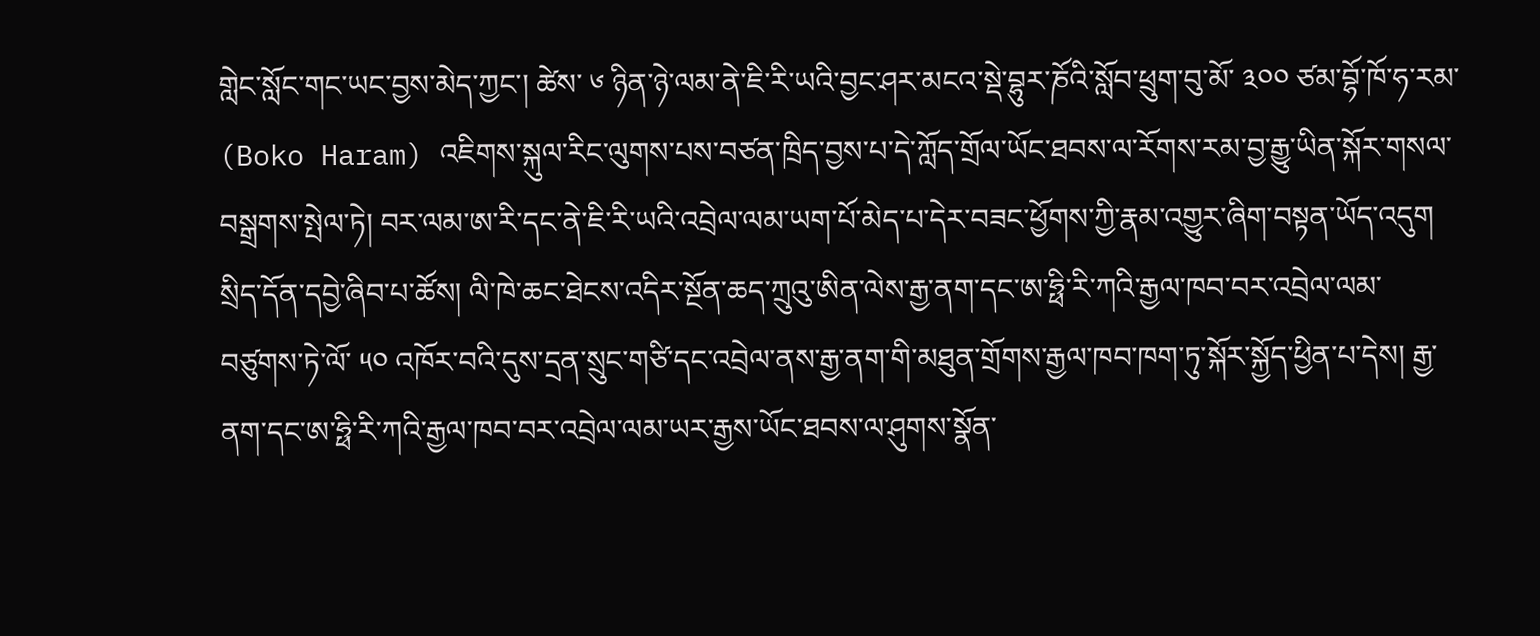གླེང་སློང་གང་ཡང་བྱས་མེད་ཀྱང་། ཚེས་ ༦ ཉིན་ཉེ་ལམ་ནེ་ཇི་རི་ཡའི་བྱང་ཤར་མངའ་སྡེ་བྷུར་ཎོའི་སློབ་ཕྲུག་བུ་མོ་ ༣༠༠ ཙམ་བྷོ་ཁོ་ཧ་རམ་ (Boko Haram) འཇིགས་སྐུལ་རིང་ལུགས་པས་བཙན་ཁྲིད་བྱས་པ་དེ་ཀློད་གྲོལ་ཡོང་ཐབས་ལ་རོགས་རམ་བྱ་རྒྱུ་ཡིན་སྐོར་གསལ་བསྒྲགས་སྤེལ་ཏེ། བར་ལམ་ཨ་རི་དང་ནེ་ཇི་རི་ཡའི་འབྲེལ་ལམ་ཡག་པོ་མེད་པ་དེར་བཟང་ཕྱོགས་ཀྱི་རྣམ་འགྱུར་ཞིག་བསྟན་ཡོད་འདུག
སྲིད་དོན་དབྱེ་ཞིབ་པ་ཚོས། ལི་ཁེ་ཆང་ཐེངས་འདིར་སྔོན་ཆད་ཀྲུའུ་ཨིན་ལེས་རྒྱ་ནག་དང་ཨ་ཧྥི་རི་ཀའི་རྒྱལ་ཁབ་བར་འབྲེལ་ལམ་བཙུགས་ཏེ་ལོ་ ༥༠ འཁོར་བའི་དུས་དྲན་སྲུང་གཙི་དང་འབྲེལ་ནས་རྒྱ་ནག་གི་མཐུན་གྲོགས་རྒྱལ་ཁབ་ཁག་ཏུ་སྐོར་སྐྱོད་ཕྱིན་པ་དེས། རྒྱ་ནག་དང་ཨ་ཧྥི་རི་ཀའི་རྒྱལ་ཁབ་བར་འབྲེལ་ལམ་ཡར་རྒྱས་ཡོང་ཐབས་ལ་ཤུགས་སྣོན་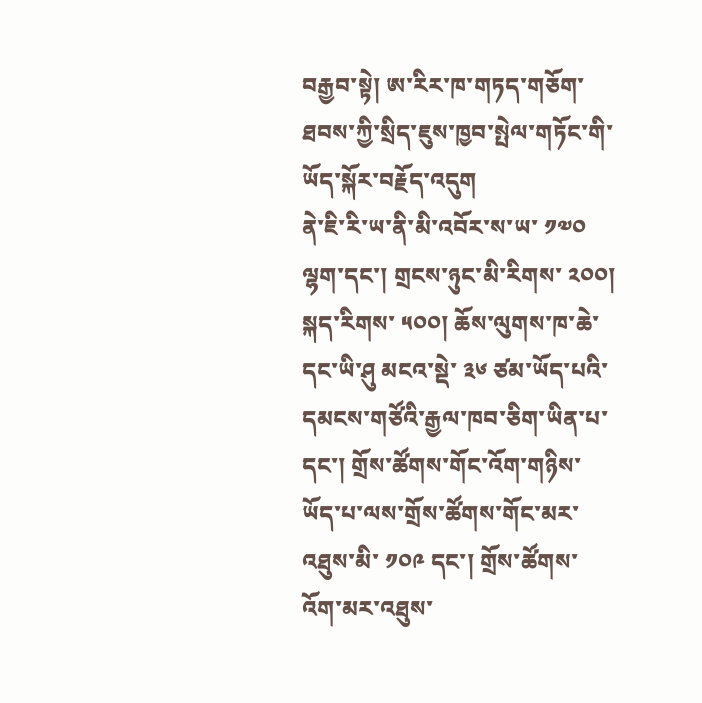བརྒྱབ་སྟེ། ཨ་རིར་ཁ་གཏད་གཅོག་ཐབས་ཀྱི་སྲིད་ཇུས་ཁྱབ་སྤེལ་གཏོང་གི་ཡོད་སྐོར་བརྗོད་འདུག
ནེ་ཇི་རི་ཡ་ནི་མི་འབོར་ས་ཡ་ ༡༧༠ ལྷག་དང་། གྲངས་ཉུང་མི་རིགས་ ༢༠༠། སྐད་རིགས་ ༥༠༠། ཆོས་ལུགས་ཁ་ཆེ་དང་ཡི་ཤུ མངའ་སྡེ་ ༣༦ ཙམ་ཡོད་པའི་དམངས་གཙོའི་རྒྱལ་ཁབ་ཅིག་ཡིན་པ་དང་། གྲོས་ཚོགས་གོང་འོག་གཉིས་ཡོད་པ་ལས་གྲོས་ཚོགས་གོང་མར་འཐུས་མི་ ༡༠༩ དང་། གྲོས་ཚོགས་འོག་མར་འཐུས་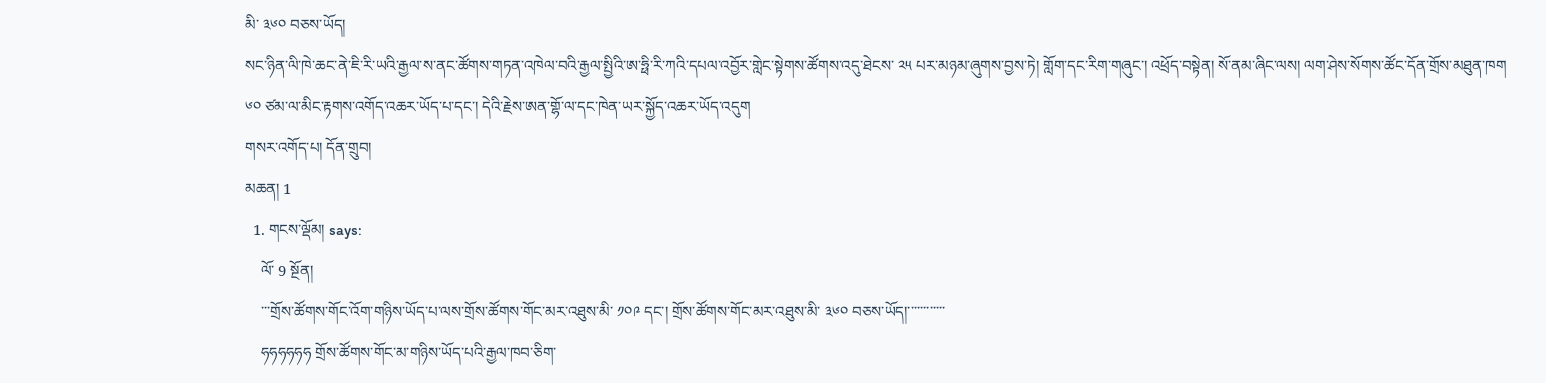མི་ ༣༦༠ བཅས་ཡོད།
སང་ཉིན་ལི་ཁེ་ཆང་ནེ་ཇི་རི་ཡའི་རྒྱལ་ས་ནང་ཚོགས་གཏན་འཁེལ་བའི་རྒྱལ་སྤྱིའི་ཨ་ཧྥི་རི་ཀའི་དཔལ་འབྱོར་གླེང་སྟེགས་ཚོགས་འདུ་ཐེངས་ ༢༥ པར་མཉམ་ཞུགས་བྱས་ཏེ། གློག་དང་རིག་གཞུང་། འཕྲོད་བསྟེན། སོ་ནམ་ཞིང་ལས། ལག་ཤེས་སོགས་ཚོང་དོན་གྲོས་མཐུན་ཁག ༦༠ ཙམ་ལ་མིང་རྟགས་འགོད་འཆར་ཡོད་པ་དང་། དེའི་རྗེས་ཨན་གྷོ་ལ་དང་ཁེན་ཡར་སྐྱོད་འཆར་ཡོད་འདུག
གསར་འགོད་པ། དོན་གྲུབ།
མཆན། 1
  1. གངས་ལྡོམ། says:
    ལོ་ 9 སྔོན།
    ་་་གྲོས་ཚོགས་གོང་འོག་གཉིས་ཡོད་པ་ལས་གྲོས་ཚོགས་གོང་མར་འཐུས་མི་ ༡༠༩ དང་། གྲོས་ཚོགས་གོང་མར་འཐུས་མི་ ༣༦༠ བཅས་ཡོད།་་་་་་་་་་་་
    ཧཧཧཧཧཧ གྲོས་ཚོགས་གོང་མ་གཉིས་ཡོད་པའི་རྒྱལ་ཁབ་ཅིག་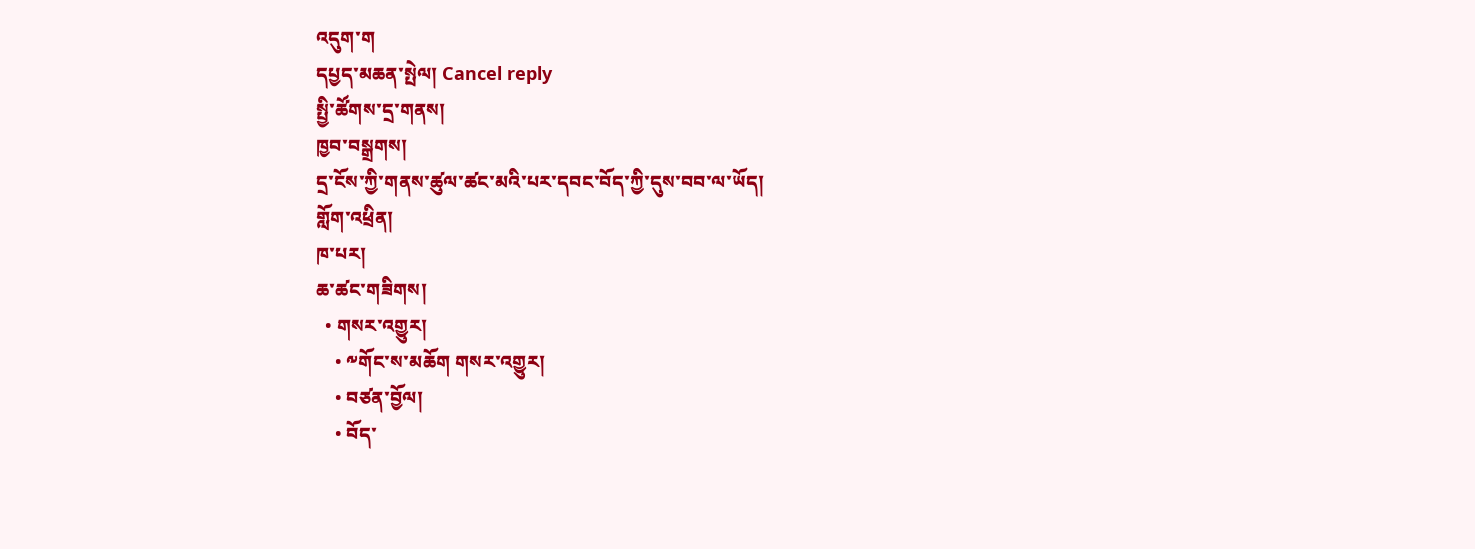འདུག་ག
དཔྱད་མཆན་སྤེལ། Cancel reply
སྤྱི་ཚོགས་དྲ་གནས།
ཁྱབ་བསྒྲགས།
དྲ་ངོས་ཀྱི་གནས་ཚུལ་ཚང་མའི་པར་དབང་བོད་ཀྱི་དུས་བབ་ལ་ཡོད།
གློག་འཕྲིན།
ཁ་པར།
ཆ་ཚང་གཟིགས།
  • གསར་འགྱུར།
    • ༸གོང་ས་མཆོག གསར་འགྱུར།
    • བཙན་བྱོལ།
    • བོད་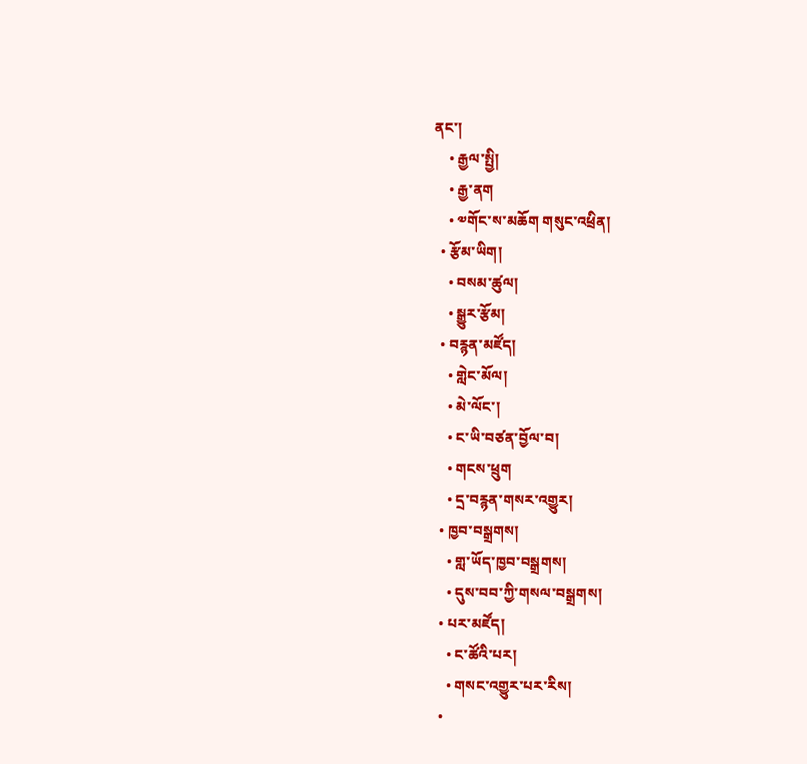ནང་།
    • རྒྱལ་སྤྱི།
    • རྒྱ་ནག
    • ༧གོང་ས་མཆོག གསུང་འཕྲིན།
  • རྩོམ་ཡིག།
    • བསམ་ཚུལ།
    • སྒྱུར་རྩོམ།
  • བརྙན་མཛོད།
    • གླེང་མོལ།
    • མེ་ལོང་།
    • ང་ཡི་བཙན་བྱོལ་བ།
    • གངས་ཕྲུག
    • དྲ་བརྙན་གསར་འགྱུར།
  • ཁྱབ་བསྒྲགས།
    • གླ་ཡོད་ཁྱབ་བསྒྲགས།
    • དུས་བབ་ཀྱི་གསལ་བསྒྲགས།
  • པར་མཛོད།
    • ང་ཚོའི་པར།
    • གསང་འགྱུར་པར་རིས།
  •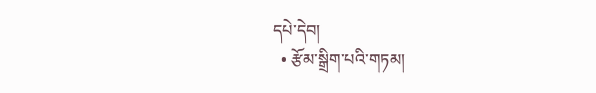དཔེ་དེབ།
  • རྩོམ་སྒྲིག་པའི་གཏམ།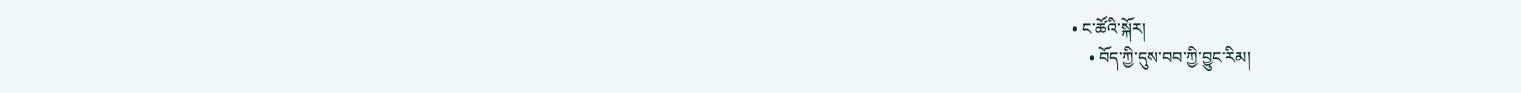• ང་ཚོའི་སྐོར།
    • བོད་ཀྱི་དུས་བབ་ཀྱི་བྱུང་རིམ།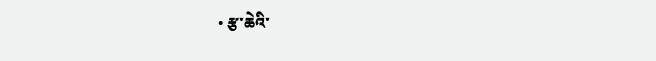• རྩ་ཆེའི་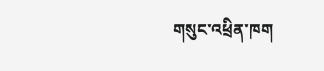གསུང་འཕྲིན་ཁག